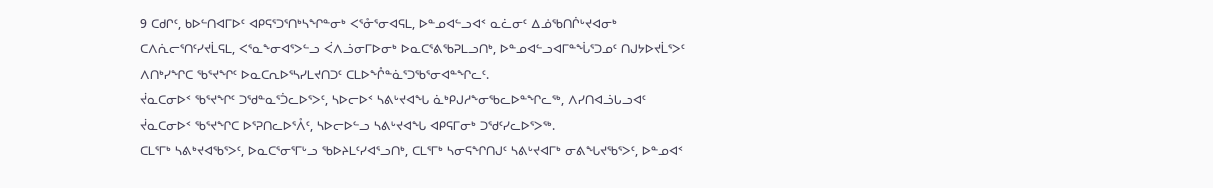9 ᑕᑯᒋᑦ, ᑲᐅᓪᑎᐊᒥᐅᑦ ᐊᑭᕋᕐᑐᕐᑎᒃᓴᖏᓐᓂᒃ ᐸᕐᓁᕐᓂᐊᕋᒪ, ᐅᓐᓄᐊᓪᓗᐊᑉ ᓇᓛᓂᑦ ᐃᓅᖃᑎᒌᒡᔪᐊᓂᒃ ᑕᐱᕇᓕᕐᑎᑦᓯᔪᒫᕋᒪ, ᐸᕐᓇᖕᓂᐊᕐᐳᓪᓗ ᐹᐱᓘᓂᒥᐅᓂᒃ ᐅᓇᑕᕐᕕᖃᕈᒪᓗᑎᒃ, ᐅᓐᓄᐊᓪᓗᐊᒥᓐᖔᕐᑐᓄᑦ ᑎᒍᔭᐅᔪᒫᕐᐳᑦ ᐱᑎᒃᓯᖏᑕ ᖃᕐᔪᖏᑦ ᐅᓇᑕᕆᐅᕐᓴᓯᒪᔪᑎᑐᑦ ᑕᒪᐅᖕᒊᓐᓈᕐᑐᖃᕐᓂᐊᓐᖏᓚᑦ.
ᔫᓇᑕᓂᐅᑉ ᖃᕐᔪᖏᑦ ᑐᖁᓐᓇᕐᑑᓚᐅᕐᐳᑦ, ᓴᐅᓕᐅᑉ ᓴᕕᒡᔪᐊᖓ ᓈᒃᑭᒍᓱᖕᓂᖃᓚᐅᓐᖏᓚᖅ, ᐱᓯᑎᐊᓘᒐᓗᐊᑦ ᔫᓇᑕᓂᐅᑉ ᖃᕐᔪᖏᑕ ᐅᕐᕈᑎᓚᐅᕐᐰᑦ, ᓴᐅᓕᐅᓪᓗ ᓴᕕᒡᔪᐊᖓ ᐊᑭᕋᒥᓂᒃ ᑐᖁᑦᓯᓚᐅᕐᐳᖅ.
ᑕᒪᕐᒥᒃ ᓴᕕᒃᔪᐊᖃᕐᐳᑦ, ᐅᓇᑕᕐᓂᕐᒥᒡᓗ ᖃᐅᔨᒪᑦᓯᐊᕐᓗᑎᒃ, ᑕᒪᕐᒥᒃ ᓴᓂᕋᖏᑎᒍᑦ ᓴᕕᒡᔪᐊᒥᒃ ᓂᕕᖓᔪᖃᕐᐳᑦ, ᐅᓐᓄᐊᑉ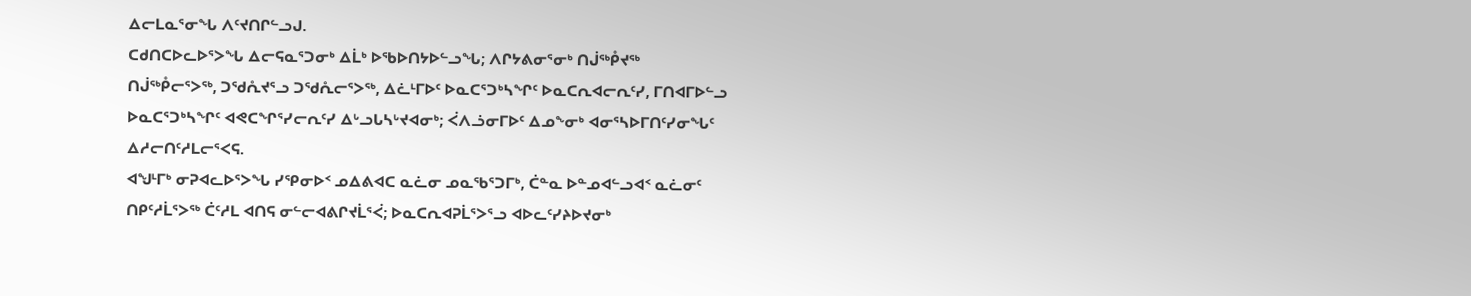ᐃᓕᒪᓇᕐᓂᖓ ᐱᑦᔪᑎᒋᓪᓗᒍ.
ᑕᑯᑎᑕᐅᓚᐅᕐᐳᖓ ᐃᓕᕋᓇᕐᑐᓂᒃ ᐃᒫᒃ ᐅᖃᐅᑎᔭᐅᓪᓗᖓ; ᐱᒋᔭᕕᓂᕐᓂᒃ ᑎᒎᖅᑬᔪᖅ ᑎᒎᖅᑬᓕᕐᐳᖅ, ᑐᖁᕅᔪᕐᓗ ᑐᖁᕅᓕᕐᐳᖅ, ᐃᓛᒻᒥᐅᑦ ᐅᓇᑕᕐᑐᒃᓴᖏᑦ ᐅᓇᑕᕆᐊᓕᕆᑦᓯ, ᒥᑎᐊᒥᐅᓪᓗ ᐅᓇᑕᕐᑐᒃᓴᖏᑦ ᐊᕙᑕᖏᕐᓯᓕᕆᑦᓯ ᐃᒡᓗᒐᓴᒡᔪᐊᓂᒃ; ᐹᐱᓘᓂᒥᐅᑦ ᐃᓄᖕᓂᒃ ᐊᓂᕐᓴᐅᒥᑎᑦᓯᓂᖓᑦ ᐃᓱᓕᑎᑦᓱᒪᓕᕐᐸᕋ.
ᐊᖑᒻᒥᒃ ᓂᕈᐊᓚᐅᕐᐳᖓ ᓯᕿᓂᐅᑉ ᓄᐃᕕᐊᑕ ᓇᓛᓂ ᓄᓇᖃᕐᑐᒥᒃ, ᑖᓐᓇ ᐅᓐᓄᐊᓪᓗᐊᑉ ᓇᓛᓂᑦ ᑎᑭᑦᓱᒫᕐᐳᖅ ᑖᑦᓱᒪ ᐊᑎᕋ ᓂᓪᓕᐊᕕᒋᔪᒫᕐᐹ; ᐅᓇᑕᕆᐊᕈᒫᕐᐳᕐᓗ ᐊᐅᓚᑦᓯᔨᐅᔪᓂᒃ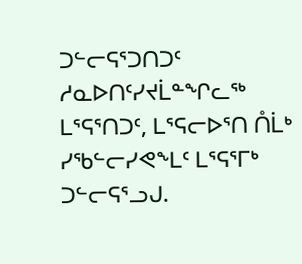ᑐᓪᓕᕋᕐᑐᑎᑐᑦ ᓱᓇᐅᑎᑦᓯᔪᒫᓐᖏᓚᖅ ᒪᕐᕋᕐᑎᑐᑦ, ᒪᕐᕋᓕᐅᕐᑎ ᑍᒫᒃ ᓯᖃᓪᓕᓯᕙᖕᒪᑦ ᒪᕐᕋᕐᒥᒃ ᑐᓪᓕᕋᕐᓗᒍ.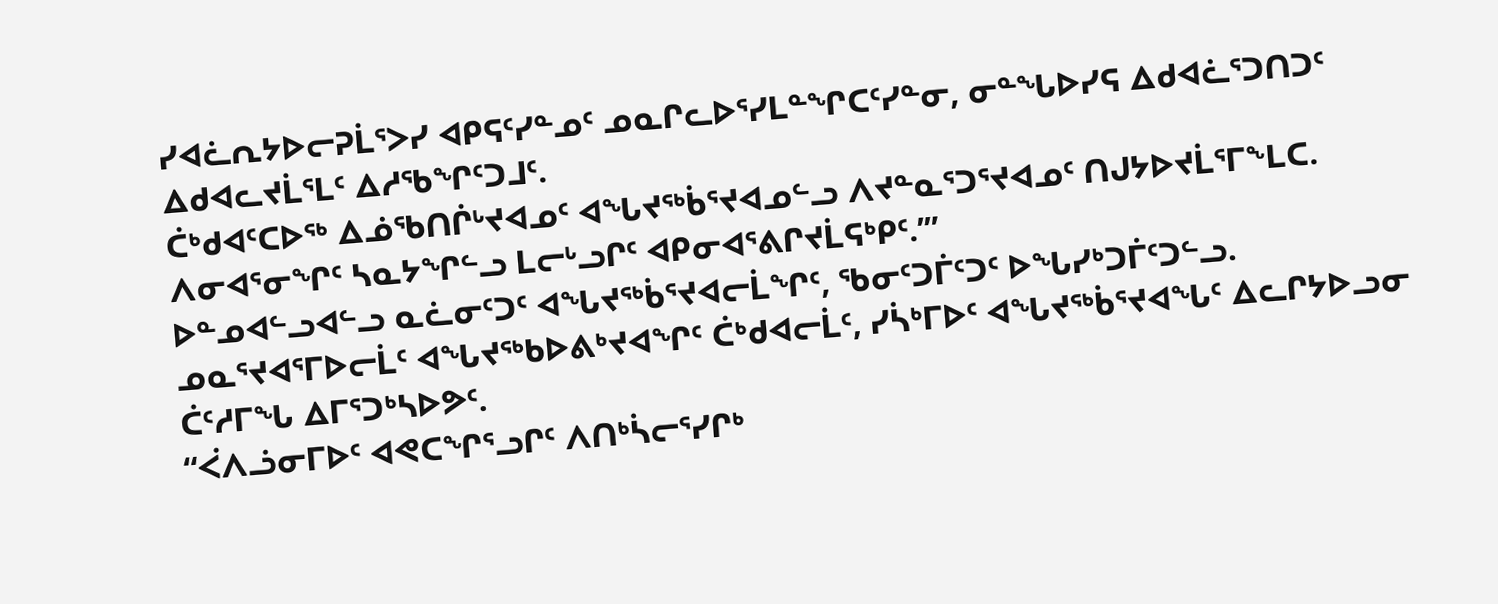ᓯᐊᓛᕆᔭᐅᓕᕈᒫᕐᐳᓯ ᐊᑭᕋᑦᓯᓐᓄᑦ ᓄᓇᒋᓚᐅᕐᓯᒪᓐᖏᑕᑦᓯᓐᓂ, ᓂᓐᖓᐅᓯᕋ ᐃᑯᐊᓛᕐᑐᑎᑐᑦ ᐃᑯᐊᓚᔪᒫᕐᒪᑦ ᐃᓱᖃᖏᑦᑐᒧᑦ.
ᑖᒃᑯᐊᑦᑕᐅᖅ ᐃᓅᖃᑎᒌᒡᔪᐊᓄᑦ ᐊᖓᔪᖅᑳᕐᔪᐊᓄᓪᓗ ᐱᔪᓐᓇᕐᑐᕐᔪᐊᓄᑦ ᑎᒍᔭᐅᔪᒫᕐᒥᖕᒪᑕ. ᐱᓂᐊᕐᓂᖏᑦ ᓴᓇᔭᖏᓪᓗ ᒪᓕᒡᓗᒋᑦ ᐊᑭᓂᐊᕐᕕᒋᔪᒫᕋᒃᑭᑦ.’”
ᐅᓐᓄᐊᓪᓗᐊᓪᓗ ᓇᓛᓂᑦᑐᑦ ᐊᖓᔪᖅᑳᕐᔪᐊᓕᒫᖏᑦ, ᖃᓂᑦᑐᒦᑦᑐᑦ ᐅᖓᓯᒃᑐᒦᑦᑐᓪᓗ. ᓄᓇᕐᔪᐊᕐᒥᐅᓕᒫᑦ ᐊᖓᔪᖅᑲᐅᕕᒃᔪᐊᖏᑦ ᑖᒃᑯᐊᓕᒫᑦ, ᓯᓵᒃᒥᐅᑦ ᐊᖓᔪᖅᑳᕐᔪᐊᖓᑦ ᐃᓚᒋᔭᐅᓗᓂ ᑖᑦᓱᒥᖓ ᐃᒥᕐᑐᒃᓴᐅᕗᑦ.
“ᐹᐱᓘᓂᒥᐅᑦ ᐊᕙᑕᖏᕐᓗᒋᑦ ᐱᑎᒃᓵᓕᕐᓯᒋᒃ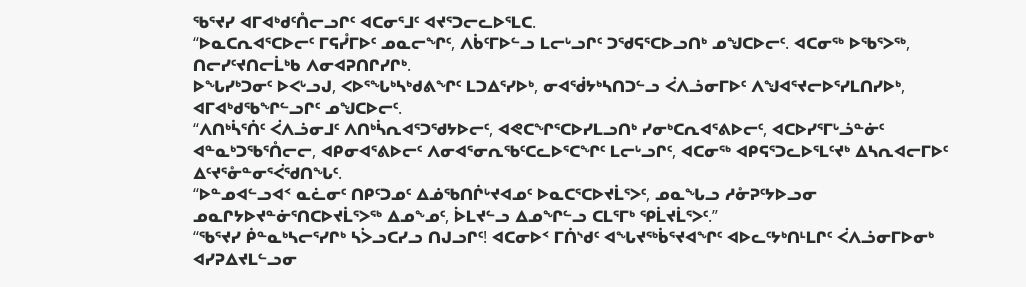ᖃᕐᔪᓯ ᐊᒥᐊᒃᑯᑦᑍᓕᓗᒋᑦ ᐊᑕᓂᕐᒧᑦ ᐊᔪᕐᑐᓕᓚᐅᕐᒪᑕ.
“ᐅᓇᑕᕆᐊᕐᑕᐅᓕᑦ ᒥᕋᓮᒥᐅᑦ ᓄᓇᓕᖏᑦ, ᐱᑳᑦᒥᐅᓪᓗ ᒪᓕᒡᓗᒋᑦ ᑐᖁᕋᕐᑕᐅᓗᑎᒃ ᓄᖑᑕᐅᓕᑦ. ᐊᑕᓂᖅ ᐅᖃᕐᐳᖅ, ᑎᓕᓯᑦᔪᑎᓕᒫᒃᑲ ᐱᓂᐊᕈᑎᒋᓯᒋᒃ.
ᐅᖓᓯᒃᑐᓂᑦ ᐅᐸᒡᓗᒍ, ᐸᐅᕐᖓᒃᓴᒃᑯᕕᖏᑦ ᒪᑐᐃᕐᓯᐅᒃ, ᓂᐊᖂᔭᒃᓴᑎᑐᓪᓗ ᐹᐱᓘᓂᒥᐅᑦ ᐱᖑᐊᕐᔪᓕᐅᕐᓯᒪᑎᓯᐅᒃ, ᐊᒥᐊᒃᑯᖃᖏᓪᓗᒋᑦ ᓄᖑᑕᐅᓕᑦ.
“ᐱᑎᒃᓵᕐᑏᑦ ᐹᐱᓘᓂᒧᑦ ᐱᑎᒃᓵᕆᐊᕐᑐᖁᔭᐅᓕᑦ, ᐊᕙᑕᖏᕐᑕᐅᓯᒪᓗᑎᒃ ᓯᓂᒃᑕᕆᐊᕐᕕᐅᓕᑦ, ᐊᑕᐅᓯᕐᒥᒡᓘᓐᓃᑦ ᐊᓐᓇᒃᑐᖃᕐᑍᓕᓕ, ᐊᑭᓂᐊᕐᕕᐅᓕᑦ ᐱᓂᐊᕐᓂᕆᖃᑦᑕᓚᐅᕐᑕᖏᑦ ᒪᓕᒡᓗᒋᑦ, ᐊᑕᓂᖅ ᐊᑭᕋᕐᑐᓚᐅᕐᒪᑦᔪᒃ ᐃᓴᕆᐊᓕᒥᐅᑦ ᐃᑦᔪᕐᓁᓐᓂᕐᐹᖁᑎᖓᑦ.
“ᐅᓐᓄᐊᓪᓗᐊᑉ ᓇᓛᓂᑦ ᑎᑭᑦᑐᓄᑦ ᐃᓅᖃᑎᒌᒡᔪᐊᓄᑦ ᐅᓇᑕᕐᑕᐅᔪᒫᕐᐳᑦ, ᓄᓇᖓᓗ ᓱᓁᕈᑦᔭᐅᓗᓂ ᓄᓇᒋᔭᐅᔪᓐᓃᕐᑎᑕᐅᔪᒫᕐᐳᖅ ᐃᓄᖕᓄᑦ, ᐆᒪᔪᓪᓗ ᐃᓄᖏᓪᓗ ᑕᒪᕐᒥᒃ ᕿᒫᔪᒫᕐᐳᑦ.”
“ᖃᕐᔪᓯ ᑮᓐᓇᒃᓴᓕᕐᓯᒋᒃ ᓴᐴᓗᑕᓯᓗ ᑎᒍᓗᒋᑦ! ᐊᑕᓂᐅᑉ ᒥᑏᔅᑯᑦ ᐊᖓᔪᖅᑳᕐᔪᐊᖏᑦ ᐊᐅᓚᑦᔭᒃᑎᒻᒪᒋᑦ ᐹᐱᓘᓂᒥᐅᓂᒃ ᐊᓯᕈᐃᔪᒪᓪᓗᓂ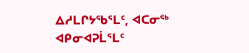ᐃᓱᒪᒋᔭᖃᕐᒪᑦ, ᐊᑕᓂᖅ ᐊᑭᓂᐊᕈᒫᕐᒪᑦ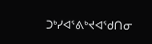ᑐᒃᓯᐊᕐᕕᒃᔪᐊᖁᑎᓂ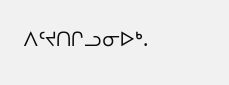ᐱᑦᔪᑎᒋᓗᓂᐅᒃ.